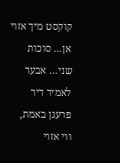קוקסט מיך אזוי אן… סוכות שני… אבער לאמיר דיר פרעגן באמת, ווי אזוי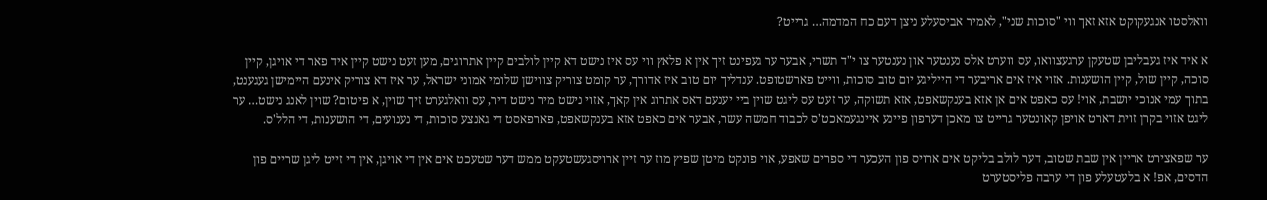וואלסטו אנגעקוקט אזא זאך ווי "סוכות שני", לאמיר אביסעלע ניצן דעם כח המדמה… גרייט?

א איד איז געבליבן שטעקן ערגעצוואו, עס ווערט אלס נענטער און נענטער צו י"ד תשרי, אבער ער געפינט זיך אין א פלאץ ווי עס איז נישט דא קיין לולבים קיין אתרוגים, מען זעט נישט קיין איד פאר די אויגן, קיין סוכה, קיין שול, קיין הושענות. אזוי איז אים אריבער די הייליגע יום טוב סוכות, ווייט פארשטופט. ענדליך יום טוב איז אדורך, ער קומט צוריק צווישן שלומי אמוני ישראל, ער איז דא צוריק אינעם היימישן געגענט, בתוך עמי אנוכי יושבת, אוי! עס כאפט אים אן אזא בענקשאפט, אזא תשוקה, ער זעט עס ליגט שוין ביי יענעם דאס אתרוג אין קאך, אזוי נישט מיר נישט דיר, עס וואלגערט זיך שוין, א פיטום? שוין לאנג נישט… ער ליגט אזוי בקרן זוית דארט אויפן קאונטער גרייט צו מאכן דערפון פיינע איינגעמאכט'ס לכבוד חמשה עשר, אבער אים כאפט אזא בענקשאפט, פארפאסט די גאנצע סוכות, די נענועים, די הושענות, די הלל'ס.

ער שפאצירט אריין אין שבת שטוב, דער לולב בליקט אים ארויס פון העכער די ספרים שאפע, אוי פונקט מיטן שפיץ מוז ער זיין ארויסגעשטעקט ממש דער שטעכט אים אין די אויגן, אין די זייט ליגן שריים פון הדסים, אפ! א בלעטעלע פון די ערבה פליסטערט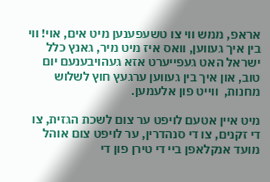אראפ, ממש ווי צו טשעפענען מיט אים, אוי! ווי בין איך געווען, וואס איז מיט מיר, גאנץ כלל ישראל האט געפייערט אזא געהויבענעם יום טוב, און איך בין געווען ערגעץ חוץ לשלוש מחנות,  ווייט פון אלעמען.

מיט איין אטעם לויפט ער צום לשכת הגזית, צו די זקנים, צו די סנהדרין, ער לויפט צום אוהל מועד אנקלאפן ביי די טירן פון די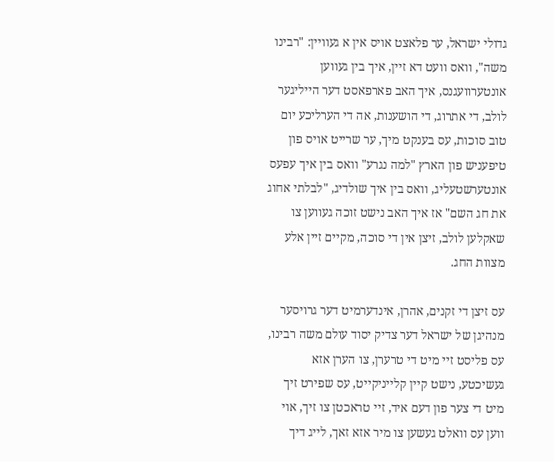גדולי ישראל, ער פלאצט אויס אין א געוויין: "רבינו משה", וואס וועט דא זיין, איך בין געווען אונטערוועגנס, איך האב פארפאסט דער הייליגער לולב, די אתרוג, די הושענות, אה די הערליכע יום טוב סוכות, עס בענקט מיך, ער שרייט אויס פון טיפעניש פון הארץ "למה נגרע" וואס בין איך עפעס אונטערשטעליג, וואס בין איך שולדיג, "לבלתי אחוג את חג השם" אז איך האב נישט זוכה געווען צו שאקלען לולב, זיצן אין די סוכה, מקיים זיין אלע מצוות החג.

עס זיצן די זקנים, אהרן, אינדערמיט דער גרויסער מנהיגן של ישראל דער צדיק יסוד עולם משה רבינו, עס פליסט זיי מיט די טרערן, צו הערן אזא געשיכטע, נישט קיין קלייניקייט, עס שפירט זיך מיט די צער פון דעם איד, זיי טראכטן צו זיך, אוי ווען עס וואלט געשען צו מיר אזא זאך, לייג דיך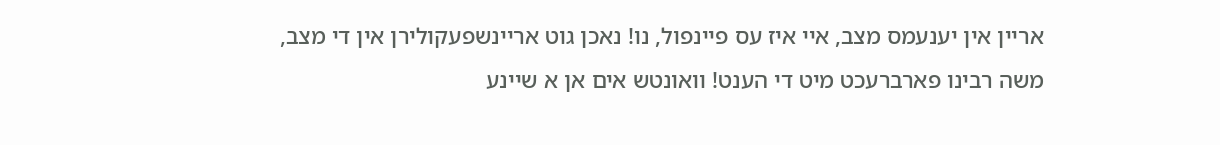אריין אין יענעמס מצב, איי איז עס פיינפול, נו! נאכן גוט אריינשפעקולירן אין די מצב, משה רבינו פארברעכט מיט די הענט! וואונטש אים אן א שיינע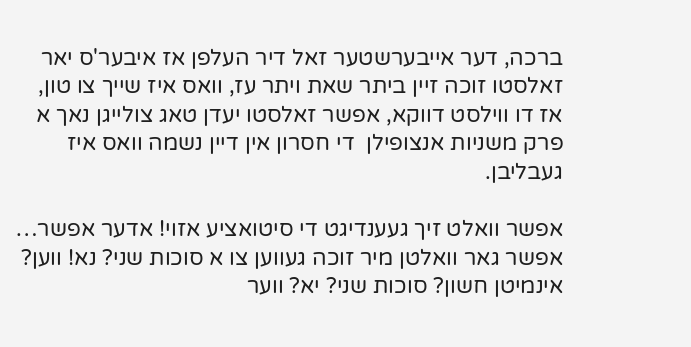ברכה, דער אייבערשטער זאל דיר העלפן אז איבער'ס יאר זאלסטו זוכה זיין ביתר שאת ויתר עז, וואס איז שייך צו טון, אז דו ווילסט דווקא, אפשר זאלסטו יעדן טאג צולייגן נאך א פרק משניות אנצופילן  די חסרון אין דיין נשמה וואס איז געבליבן.

אפשר וואלט זיך געענדיגט די סיטואציע אזוי! אדער אפשר… אפשר גאר וואלטן מיר זוכה געווען צו א סוכות שני? נא! ווען? אינמיטן חשון? סוכות שני? יא? ווער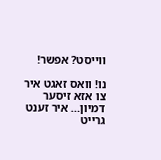ווייסט? אפשר!

נו! וואס זאגט איר צו אזא זיסער דמיון… איר זענט גרייט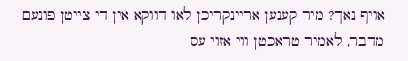אויף נאך? מיר קענען אריינקריכן לאו דווקא אין די צייטן פונעם מדבר, לאמיר טראכטן ווי אזוי עס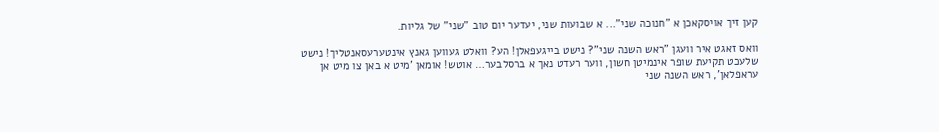קען זיך אויסקאכן א "חנוכה שני"... א שבועות שני, יעדער יום טוב "שני" של גליות.

וואס זאגט איר וועגן "ראש השנה שני"? נישט בייגעפאלן! הע? וואלט געווען גאנץ אינטערעסאנטליך! נישט שלעכט תקיעת שופר אינמיטן חשון, ווער רעדט נאך א ברסלבער… אוטש! אומאן 'מיט א באן צו מיט אן עראפלאן', ראש השנה שני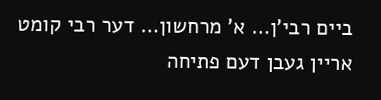ביים רבי'ן… א' מרחשון… דער רבי קומט אריין געבן דעם פתיחה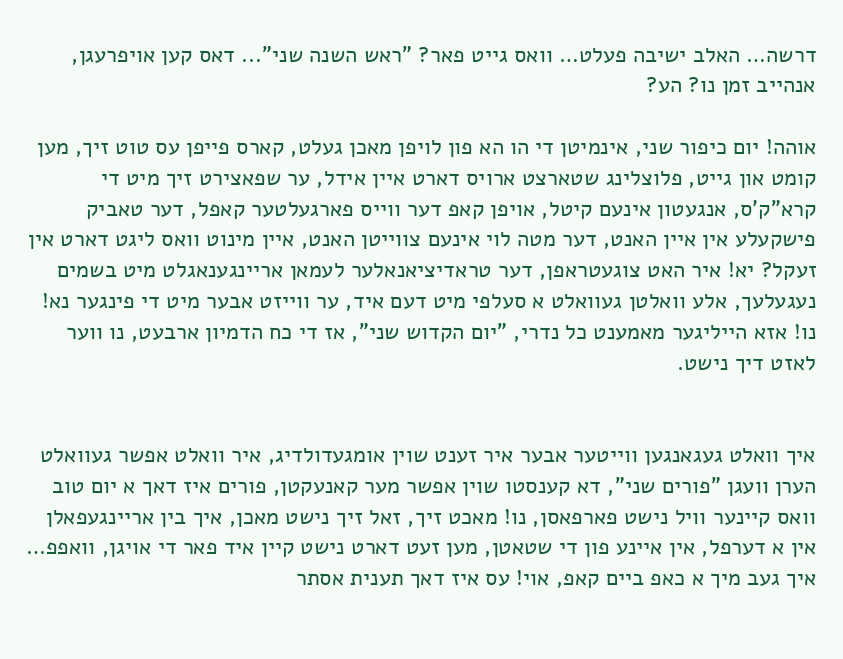דרשה… האלב ישיבה פעלט… וואס גייט פאר? "ראש השנה שני"... דאס קען אויפרעגן, אנהייב זמן נו? הע?

אוהה! יום כיפור שני, אינמיטן די הו הא פון לויפן מאכן געלט, קארס פייפן עס טוט זיך, מען קומט און גייט, פלוצלינג שטארצט ארויס דארט איין אידל, ער שפאצירט זיך מיט די קרא"ק'ס, אנגעטון אינעם קיטל, אויפן קאפ דער ווייס פארגעלטער קאפל, דער טאביק פישקעלע אין איין האנט, דער מטה לוי אינעם צווייטן האנט, איין מינוט וואס ליגט דארט אין זעקל? יא! איר האט צוגעטראפן, דער טראדיציאנאלער לעמאן אריינגענאגלט מיט בשמים נעגעלעך, אלע וואלטן געוואלט א סעלפי מיט דעם איד, ער ווייזט אבער מיט די פינגער נא! נו! אזא הייליגער מאמענט כל נדרי, "יום הקדוש שני", אז די כח הדמיון ארבעט, נו ווער לאזט דיך נישט.


איך וואלט געגאנגען ווייטער אבער איר זענט שוין אומגעדולדיג, איר וואלט אפשר געוואלט הערן וועגן "פורים שני", דא קענסטו שוין אפשר מער קאנעקטן, פורים איז דאך א יום טוב וואס קיינער וויל נישט פארפאסן, נו! מאכט זיך, זאל זיך נישט מאכן, איך בין אריינגעפאלן אין א דערפל, אין איינע פון די שטאטן, מען זעט דארט נישט קיין איד פאר די אויגן, וואפפ… איך געב מיך א כאפ ביים קאפ, אוי! עס איז דאך תענית אסתר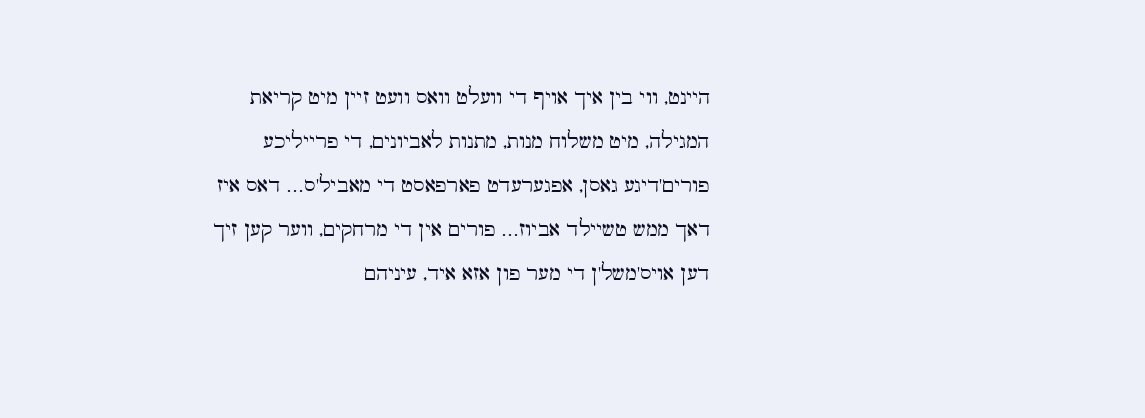היינט, ווי בין איך אויף די וועלט וואס וועט זיין מיט קריאת המגילה, מיט משלוח מנות, מתנות לאביונים, די פרייליכע פורים'דיגע גאסן, אפגערעדט פארפאסט די מאביל'ס… דאס איז דאך ממש טשיילד אביוז… פורים אין די מרחקים, ווער קען זיך דען אויס'משל'ן די מער פון אזא איד, עיניהם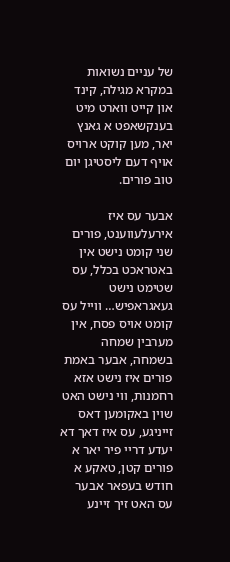של עניים נשואות במקרא מגילה, קינד און קייט ווארט מיט בענקשאפט א גאנץ יאר, מען קוקט ארויס אויף דעם ליסטיגן יום טוב פורים.

אבער עס איז אירעלעווענט, פורים שני קומט נישט אין באטראכט בכלל, עס שטימט נישט געאגראפיש… ווייל עס קומט אויס פסח, אין מערבין שמחה בשמחה, אבער באמת פורים איז נישט אזא רחמנות, ווי נישט האט שוין באקומען דאס זייניגע, עס איז דאך דא יעדע דריי פיר יאר א פורים קטן, טאקע א חודש בעפאר אבער עס האט זיך זיינע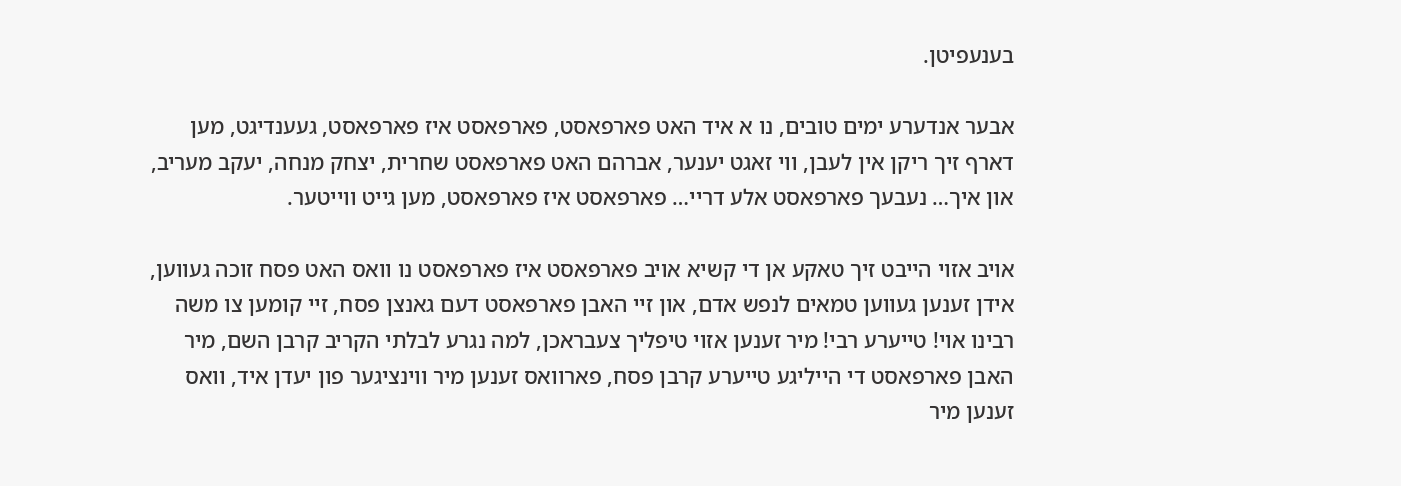בענעפיטן.

אבער אנדערע ימים טובים, נו א איד האט פארפאסט, פארפאסט איז פארפאסט, געענדיגט, מען דארף זיך ריקן אין לעבן, ווי זאגט יענער, אברהם האט פארפאסט שחרית, יצחק מנחה, יעקב מעריב, און איך… נעבעך פארפאסט אלע דריי… פארפאסט איז פארפאסט, מען גייט ווייטער.

אויב אזוי הייבט זיך טאקע אן די קשיא אויב פארפאסט איז פארפאסט נו וואס האט פסח זוכה געווען, אידן זענען געווען טמאים לנפש אדם, און זיי האבן פארפאסט דעם גאנצן פסח, זיי קומען צו משה רבינו אוי! טייערע רבי! מיר זענען אזוי טיפליך צעבראכן, למה נגרע לבלתי הקריב קרבן השם, מיר האבן פארפאסט די הייליגע טייערע קרבן פסח, פארוואס זענען מיר ווינציגער פון יעדן איד, וואס זענען מיר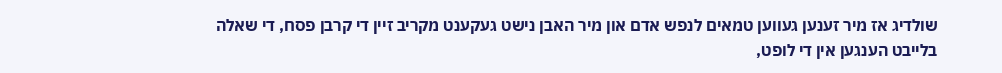שולדיג אז מיר זענען געווען טמאים לנפש אדם און מיר האבן נישט געקענט מקריב זיין די קרבן פסח, די שאלה בלייבט הענגען אין די לופט,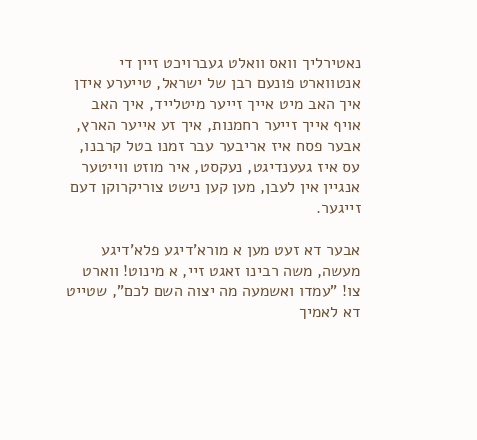נאטירליך וואס וואלט געברויכט זיין די אנטווארט פונעם רבן של ישראל, טייערע אידן איך האב מיט אייך זייער מיטלייד, איך האב אויף אייך זייער רחמנות, איך זע אייער הארץ, אבער פסח איז אריבער עבר זמנו בטל קרבנו, עס איז געענדיגט, נעקסט, איר מוזט ווייטער אנגיין אין לעבן, מען קען נישט צוריקרוקן דעם זייגער.

אבער דא זעט מען א מורא'דיגע פלא'דיגע מעשה, משה רבינו זאגט זיי, א מינוט! ווארט צו! "עמדו ואשמעה מה יצוה השם לכם", שטייט דא לאמיך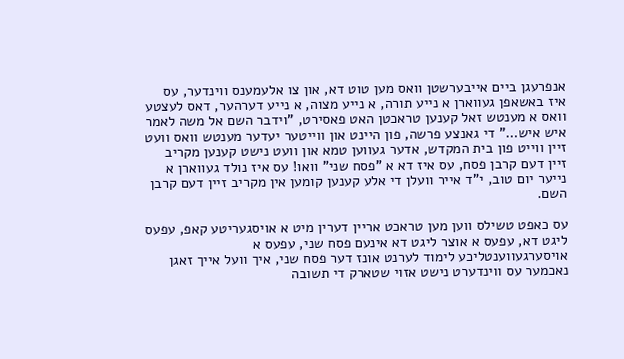אנפרעגן ביים אייבערשטן וואס מען טוט דא, און צו אלעמענס ווינדער, עס איז באשאפן געווארן א נייע תורה, א נייע מצוה, א נייע דערהער, דאס לעצטע וואס א מענטש זאל קענען טראכטן האט פאסירט, "וידבר השם אל משה לאמר איש איש…" די גאנצע פרשה, פון היינט און ווייטער יעדער מענטש וואס וועט זיין ווייט פון בית המקדש, אדער געווען טמא און וועט נישט קענען מקריב זיין דעם קרבן פסח, עס איז דא א "פסח שני" וואו! עס איז נולד געווארן א נייער יום טוב, י"ד אייר וועלן די אלע קענען קומען אין מקריב זיין דעם קרבן השם.

עס כאפט טשילס ווען מען טראכט אריין דערין מיט א אויסגעריטע קאפ, עפעס ליגט דא, עפעס א אוצר ליגט דא אינעם פסח שני, עפעס א אויסערגעווענטליכע לימוד לערנט אונז דער פסח שני, איך וועל אייך זאגן נאכמער עס ווינדערט נישט אזוי שטארק די תשובה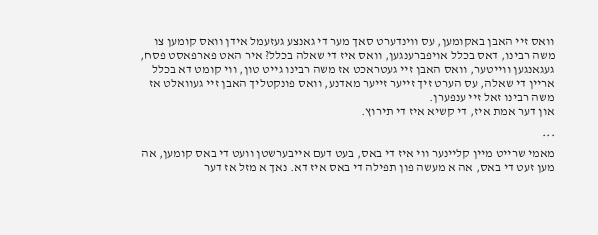וואס זיי האבן באקומען, עס ווינדערט סאך מער די גאנצע געזעמל אידן וואס קומען צו משה רבינו, דאס בכלל אויפברענגען, וואס איז די שאלה בכלל? איר האט פארפאסט פסח, געגאנגען ווייטער, וואס האבן זיי געטראכט אז משה רבינו גייט טון, ווי קומט דא בכלל אריין די שאלה, עס הערט זיך זייער זייער מאדנע, וואס פונקטליך האבן זיי געוואלט אז משה רבינו זאל זיי ענפערן.
און דער אמת איז, די קשיא איז די תירוץ.

***
מאמי שרייט מיין קליינער ווי איז די באס, בעט דעם אייבערשטן וועט די באס קומען, אה מען זעט די באס, אה א מעשה פון תפילה די באס איז דא. נאך א מזל אז דער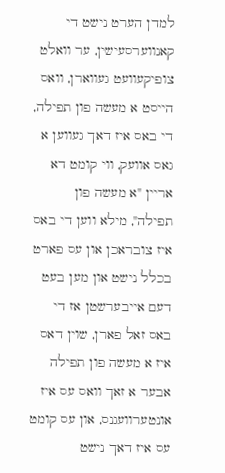למדן הערט נישט די קאנווערסעישין, ער וואלט צופיקעוועט געווארן, וואס הייסט א מעשה פון תפילה, די באס איז דאך געווען א גאס אוועק, ווי קומט דא אריין "א מעשה פון תפילה", מילא ווען די באס איז צובראכן און עס פארט בכלל נישט און מען בעט דעם אייבערשטן אז די באס זאל פארן, שוין דאס איז א מעשה פון תפילה אבער א זאך וואס עס איז אונטערוועגנס, און עס קומט עס איז דאך נישט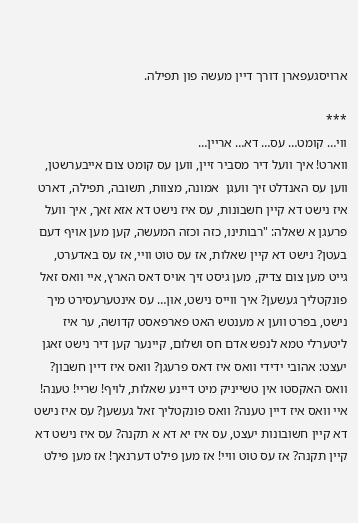ארויסגעפארן דורך דיין מעשה פון תפילה.

***
ווי… קומט… עס… דא… אריין…
ווארט! איך וועל דיר מסביר זיין, ווען עס קומט צום אייבערשטן, ווען עס האנדלט זיך וועגן  אמונה, מצוות, תשובה, תפילה, דארט איז נישט דא קיין חשבונות, עס איז נישט דא אזא זאך, איך וועל פרעגן א שאלה: "רבותינו, כזה וכזה המעשה, קען מען אויף דעם בעטן? נישט דא קיין שאלות, אז עס טוט וויי, אז עס באדערט, גייט מען צום צדיק, מען גיסט זיך אויס דאס הארץ, איי וואס זאל פונקטליך געשען? איך ווייס נישט, און… עס אינטערעסירט מיך נישט, בפרט ווען א מענטש האט פארפאסט קדושה, ער איז ליטערלי טמא לנפש אדם חס ושלום, קיינער קען דיר נישט זאגן יעצט: אהובי ידידי וואס איז דאס פרעגן? וואס איז דיין חשבון? וואס האקסטו אין טשייניק מיט דיינע שאלות, לויף! שריי! טענה! איי וואס איז דיין טענה? וואס פונקטליך זאל געשען? עס איז נישט דא קיין חשובונות יעצט, עס איז יא דא א תקנה? עס איז נישט דא קיין תקנה? אז עס טוט וויי! אז מען פילט דערנאך! אז מען פילט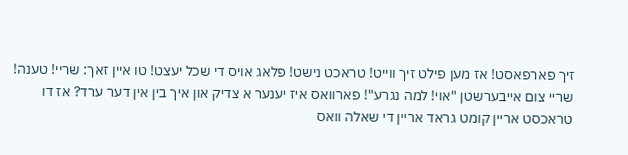זיך פארפאסט! אז מען פילט זיך ווייט! טראכט נישט! פלאג אויס די שכל יעצט! טו איין זאך: שריי! טענה! שריי צום אייבערשטן "אוי! למה נגרע"! פארוואס איז יענער א צדיק און איך בין אין דער ערד? אז דו טראכסט אריין קומט גראד אריין די שאלה וואס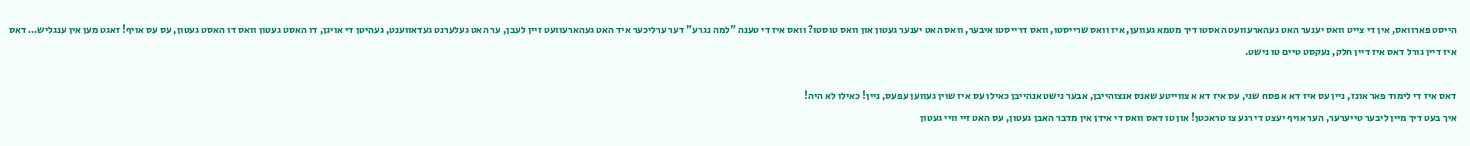הייסט פארוואס, אין די צייט וואס יענער האט געהארעוועט האסטו דיך מטמא געווען, איז וואס שרייסטו, וואס דרייסטו איבער, וואס האט יענער געטון און וואס טוסטו? וואס איז די טענה "למה נגרע" דער ערליכער איד האט געהארעוועט זיין לעבן, ער האט געלערנט געדאווענט, געהיטן די אויגן, דו האסט געטון וואס דו האסט געטון, עס עס אויף! זאגט מען אין ענגליש… דאס איז דיין גורל דאס איז דיין חלק, נעקסט טיים טו נישט.

דאס איז די לימוד פאר אונז, ניין עס איז דא א פסח שני, עס איז דא א צווייטע שאנס אנצוהייבן, אבער נישט אנהייבן כאילו עס איז שוין געווען עפעס, ניין! כאילו לא היה!
איך בעט דיך מיין ליבער טייערער, הער אויף יעצט די רגע צו טראכטן! און טו דאס וואס די אידן אין מדבר האבן געטון, עס האט זיי וויי געטון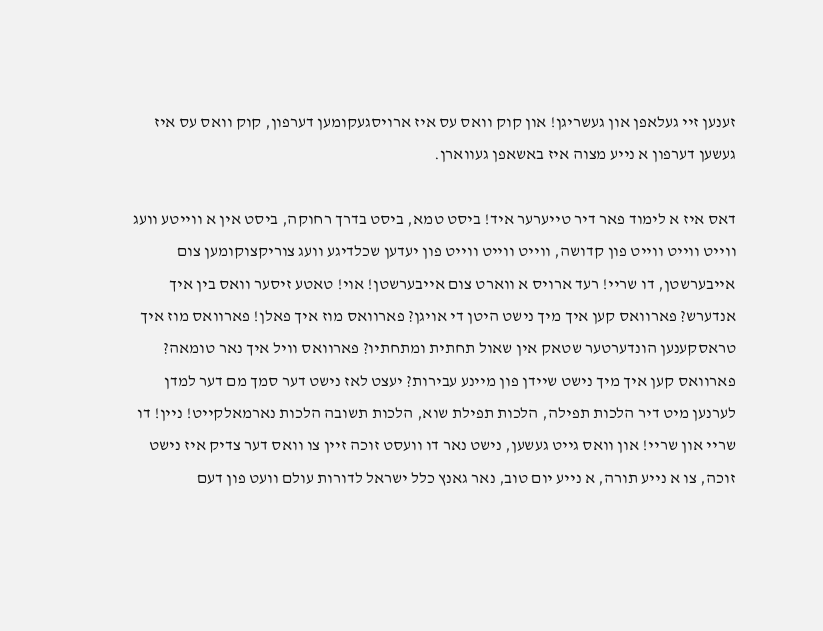זענען זיי געלאפן און געשריגן! און קוק וואס עס איז ארויסגעקומען דערפון, קוק וואס עס איז געשען דערפון א נייע מצוה איז באשאפן געווארן.

דאס איז א לימוד פאר דיר טייערער איד! ביסט טמא, ביסט בדרך רחוקה, ביסט אין א ווייטע וועג ווייט ווייט ווייט פון קדושה, ווייט ווייט ווייט פון יעדען שכלדיגע וועג צוריקצוקומען צום אייבערשטן, דו שריי! רעד ארויס א ווארט צום אייבערשטן! אוי! טאטע זיסער וואס בין איך אנדערש? פארוואס קען איך מיך נישט היטן די אויגן? פארוואס מוז איך פאלן! פארוואס מוז איך טראסקענען הונדערטער שטאק אין שאול תחתית ומתחתיו? פארוואס וויל איך נאר טומאה? פארוואס קען איך מיך נישט שיידן פון מיינע עבירות? יעצט לאז נישט דער סמך מם דער למדן לערנען מיט דיר הלכות תפילה, הלכות תפילת שוא, הלכות תשובה הלכות נארמאלקייט! ניין! דו שריי און שריי! און וואס גייט געשען, נישט נאר דו וועסט זוכה זיין צו וואס דער צדיק איז נישט זוכה, צו א נייע תורה, א נייע יום טוב, נאר גאנץ כלל ישראל לדורות עולם וועט פון דעם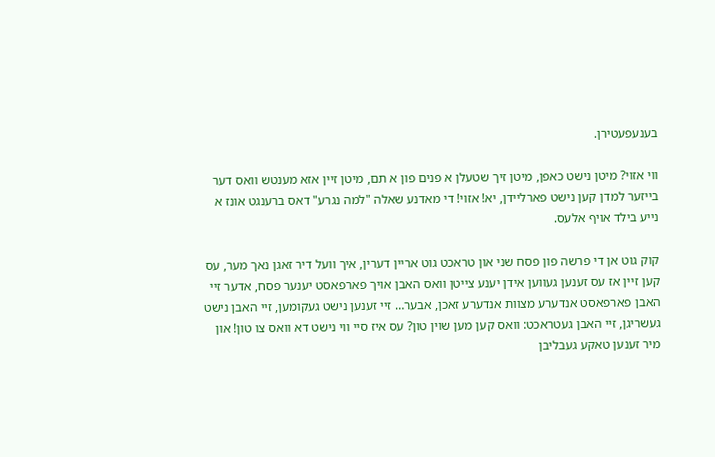בענעפעטירן.

ווי אזוי? מיטן נישט כאפן, מיטן זיך שטעלן א פנים פון א תם, מיטן זיין אזא מענטש וואס דער בייזער למדן קען נישט פארליידן, יא! אזוי! די מאדנע שאלה "למה נגרע" דאס ברענגט אונז א נייע בילד אויף אלעס.

קוק גוט אן די פרשה פון פסח שני און טראכט גוט אריין דערין, איך וועל דיר זאגן נאך מער, עס קען זיין אז עס זענען געווען אידן יענע צייטן וואס האבן אויך פארפאסט יענער פסח, אדער זיי האבן פארפאסט אנדערע מצוות אנדערע זאכן, אבער… זיי זענען נישט געקומען, זיי האבן נישט געשריגן, זיי האבן געטראכט: וואס קען מען שוין טון? עס איז סיי ווי נישט דא וואס צו טון! און מיר זענען טאקע געבליבן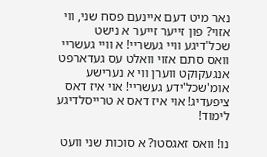נאר מיט דעם איינעם פסח שני, ווי אזוי? פון זייער זייער א נישט שכל'דיגע וויי געשריי! א וויי געשריי וואס סתם אזוי וואלט עס געדארפט אנגעקוקט ווערן ווי א נערישע אומ'שכל'ידע געשריי! אוי איז דאס ציפעדיג! אוי איז דאס א טרייסלדיגע לימוד!

נו! וואס זאגסטו? א סוכות שני וועט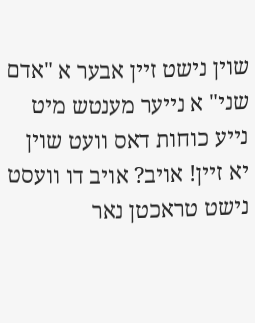שוין נישט זיין אבער א "אדם שני" א נייער מענטש מיט נייע כוחות דאס וועט שוין יא זיין! אויב? אויב דו וועסט נישט טראכטן נאר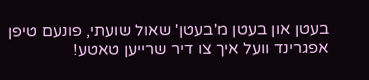בעטן און בעטן מ'בעטן' שאול שועתי, פונעם טיפן אפגרינד וועל איך צו דיר שרייען טאטע!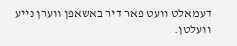דעמאלט וועט פאר דיר באשאפן ווערן נייע וועלטן.